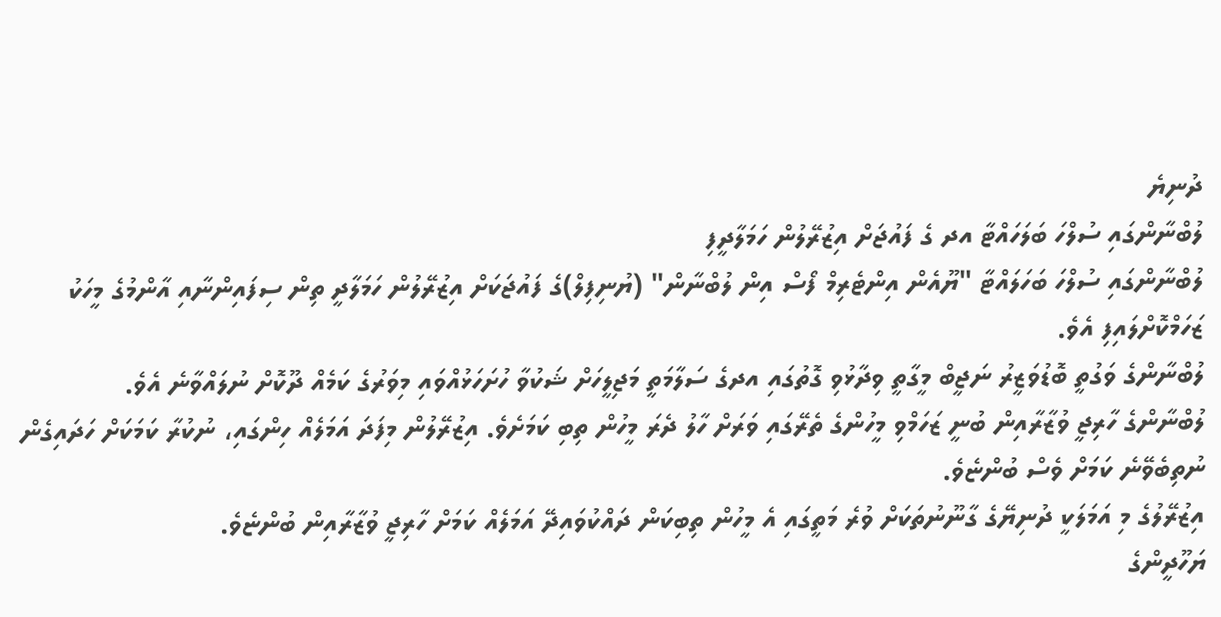ދުނިޔެ
ލުބްނާންގައި ސުލްހަ ބަލަހައްޓާ އދ ގެ ފައުޖަށް އިޒުރޭލުން ހަމަލާދީފި
ލުބްނާންގައި ސުލްހަ ބަހަލައްޓާ "ޔޫއެން އިންޓެރިމް ފޯސް އިން ލުބްނާން" (ޔުނިފިލް)ގެ ފައުޖަކަށް އިޒުރޭލުން ހަމަލާދީ ތިން ސިފައިންނާއި އާންމުގެ މީހަކު ޒަހަމްކޮށްލައިފި އެވެ.
ލުބްނާންގެ ވަގުތީ ބޮޑުވަޒީރު ނަޖީބް މީގާތީ ވިދާޅުވި ގޮތުގައި އދގެ ސަލާމަތީ މަޖިލީހަށް ޝަކުވާ ހުށަހަޅުއްވައި މިވަރުގެ ކަމެއް ދޫކޮށް ނުލައްވާނެ އެވެ.
ލުބްނާންގެ ހާރިޖީ ވުޒާރާއިން ބުނީ ޒަހަމްވި މީހުންގެ ތެރޭގައި ވަރަށް ހާލު ދެރަ މީހުން ތިބި ކަމަށެވެ. އިޒުރޭލުން މިފަދަ އަމަލެއް ހިންގައި، ނުކުރާ ކަމަކަށް ހަދައިގެން ނުތިބެވޭނެ ކަމަށް ވެސް ބުންޏެވެ.
އިޒުރޭލުގެ މި އަމަލަކީ ދުނިޔޭގެ ގާނޫނުތަކަށް ވުރެ މަތީގައި އެ މީހުން ތިބިކަން ދައްކުވައިދޭ އަމަލެއް ކަމަށް ހާރިޖީ ވުޒާރާއިން ބުންޏެވެ.
ޔަހޫދީންގެ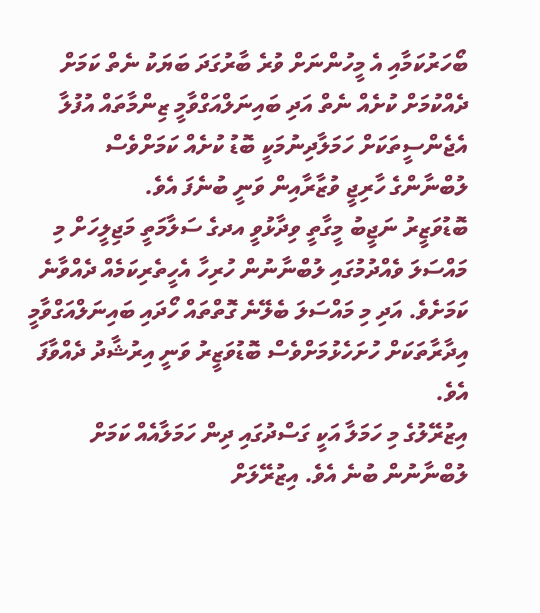ބޯހަރުކަމާއި އެ މީހުންނަށް ވުރެ ބާރުގަދަ ބަޔަކު ނެތް ކަމަށް ދެއްކުމަށް ކުށެއް ނެތް އަދި ބައިނަލްއަގްވާމީ ޒިންމާތައް އުފުލާ އެޖެންސީތަކަށް ހަމަލާދިނުމަކީ ބޮޑު ކުށެއް ކަމަށްވެސް ލުބްނާންގެ ހާރިޖީ ވުޒާރާއިން ވަނީ ބުނެފަ އެވެ.
ބޮޑުވަޒީރު ނަޖީބު މީގާތީ ވިދާޅުވީ އދގެ ސަލާމަތީ މަޖިލީހަށް މި މައްސަލަ ވެއްދުމުގައި ލުބްނާނުން ހުރިހާ އެހީތެރިކަމެއް ދެއްވާނެ ކަމަށެވެ. އަދި މި މައްސަލަ ބެލޭނެ ގޮތްތައް ހޯދައި ބައިނަލްއަގްވާމީ އިދާރާތަކަށް ހުށަހެޅުމަށްވެސް ބޮޑުވަޒީރު ވަނީ އިރުޝާދު ދެއްވާފަ އެވެ.
އިޒުރޭލުގެ މި ހަމަލާ އަކީ ގަސްދުގައި ދިން ހަމަލާއެއް ކަމަށް ލުބްނާނުން ބުނެ އެވެ. އިޒުރޭލަށް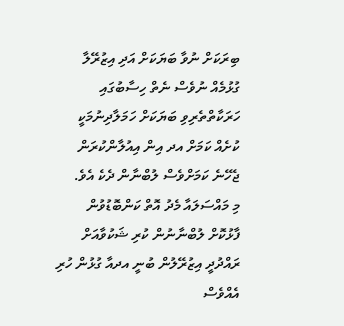ބިރަކަށް ނުވާ ބަޔަކަށް އަދި އިޒުރޭލާ ގުޅުމެއް ނުވެސް ނެތް ހިސާބުގައި ހަރަކާތްތެރިވި ބަޔަކަށް ހަމަލާދިނުމަކީ ކުށެއް ކަމަށް އދ އިން އިއުލާންކުރަން ޖެހޭނެ ކަމަށްވެސް ލުބްނާން ދެކެ އެވެ.
މި މައްސަލައާ މެދު އޮތް ކަންބޮޑުވުން ފާޅުކޮށް ލުބްނާނުން ކުރި ޝަކުވާއަށް ރައްދުދީ އިޒުރޭލުން ބުނީ އދއާ ގުޅުން ހުރި އެއްވެސް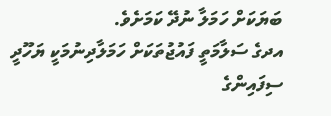ބަޔަކަށް ހަމަލާ ނުދޭ ކަމަށެވެ.
އދގެ ސަލާމަތީ ފައުޖުތަކަށް ހަމަލާދިނުމަކީ ޔަހޫދީ ސިފައިންގެ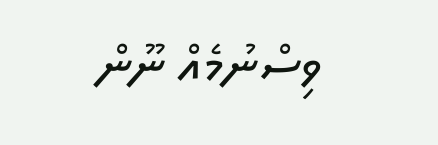ވިސްނުމެއް ނޫން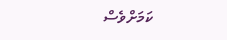ކަމަށްވެސް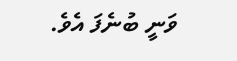ވަނީ ބުނެފަ އެވެ.